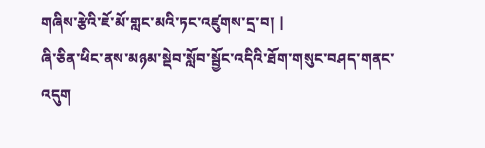གཞིས་རྩེའི་ཇོ་མོ་གླང་མའི་ཏང་འཛུགས་དྲ་བ། |
ཞི་ཅིན་ཕིང་ནས་མཉམ་སྡེབ་སློབ་སྦྱོང་འདིའི་ཐོག་གསུང་བཤད་གནང་འདུག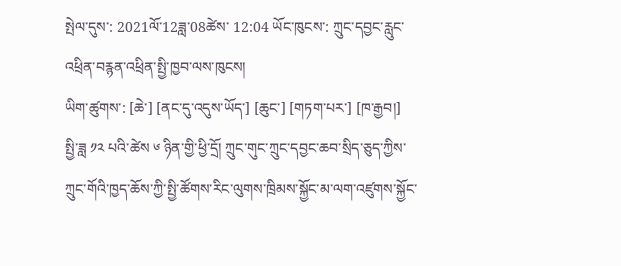སྤེལ་དུས་: 2021ལོ་12ཟླ་08ཚེས་ 12:04 ཡོང་ཁུངས་: ཀྲུང་དབྱང་རླུང་འཕྲིན་བརྙན་འཕྲིན་སྤྱི་ཁྱབ་ལས་ཁུངས།
ཡིག་ཚུགས་: [ཆེ་] [ནང་དུ་འདུས་ཡོད་] [ཆུང་] [གཏག་པར་] [ཁ་རྒྱབ།]
སྤྱི་ཟླ ༡༢ པའི་ཚེས ༦ ཉིན་གྱི་ཕྱི་དྲོ། ཀྲུང་གུང་ཀྲུང་དབྱང་ཆབ་སྲིད་ཅུད་ཀྱིས་ཀྲུང་གོའི་ཁྱད་ཆོས་ཀྱི་སྤྱི་ཚོགས་རིང་ལུགས་ཁྲིམས་སྐྱོང་མ་ལག་འཛུགས་སྐྱོང་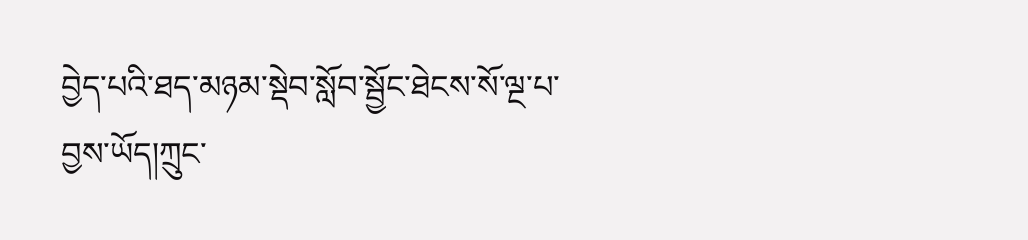བྱེད་པའི་ཐད་མཉམ་སྡེབ་སློབ་སྦྱོང་ཐེངས་སོ་ལྔ་པ་བྱས་ཡོད།ཀྲུང་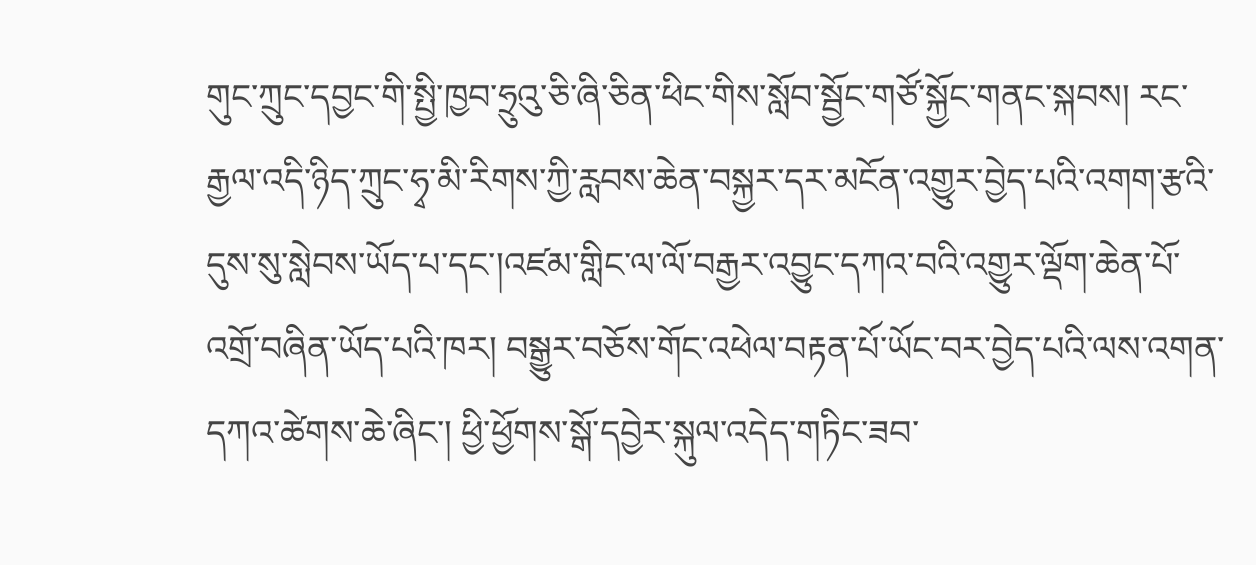གུང་ཀྲུང་དབྱང་གི་སྤྱི་ཁྱབ་ཧྲུའུ་ཅི་ཞི་ཅིན་ཕིང་གིས་སློབ་སྦྱོང་གཙོ་སྐྱོང་གནང་སྐབས། རང་རྒྱལ་འདི་ཉིད་ཀྲུང་ཧྭ་མི་རིགས་ཀྱི་རླབས་ཆེན་བསྐྱར་དར་མངོན་འགྱུར་བྱེད་པའི་འགག་རྩའི་དུས་སུ་སླེབས་ཡོད་པ་དང་།འཛམ་གླིང་ལ་ལོ་བརྒྱར་འབྱུང་དཀའ་བའི་འགྱུར་ལྡོག་ཆེན་པོ་འགྲོ་བཞིན་ཡོད་པའི་ཁར། བསྒྱུར་བཅོས་གོང་འཕེལ་བརྟན་པོ་ཡོང་བར་བྱེད་པའི་ལས་འགན་དཀའ་ཚེགས་ཆེ་ཞིང་། ཕྱི་ཕྱོགས་སྒོ་དབྱེར་སྐུལ་འདེད་གཏིང་ཟབ་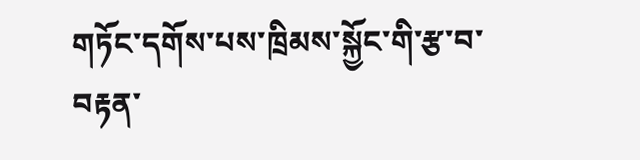གཏོང་དགོས་པས་ཁྲིམས་སྐྱོང་གི་རྩ་བ་བརྟན་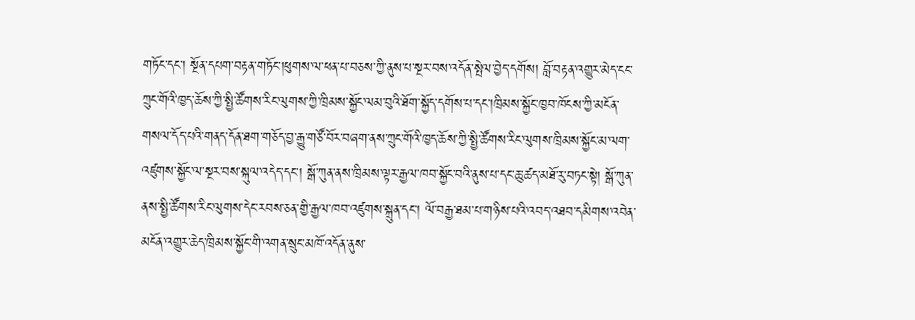གཏོང་དང་། སྔོན་དཔག་བརྟན་གཏོང་།ཕུགས་ལ་ཕན་པ་བཅས་ཀྱི་ནུས་པ་སྔར་བས་འདོན་སྤེལ་བྱེད་དགོས། བློ་བརྟན་འགྱུར་མེད་ངང་ཀྲུང་གོའི་ཁྱད་ཆོས་ཀྱི་སྤྱི་ཚོགས་རིང་ལུགས་ཀྱི་ཁྲིམས་སྐྱོང་ལམ་བུའི་ཐོག་སྐྱོད་དགོས་པ་དང་།ཁྲིམས་སྐྱོང་ཁྱབ་ཁོངས་ཀྱི་མངོན་གསལ་དོད་པའི་གནད་དོན་ཐག་གཅོད་བྱ་རྒྱུ་གཙོ་བོར་བཞག་ནས་ཀྲུང་གོའི་ཁྱད་ཆོས་ཀྱི་སྤྱི་ཚོགས་རིང་ལུགས་ཁྲིམས་སྐྱོང་མ་ལག་འཛུགས་སྐྱོང་ལ་སྔར་བས་སྐུལ་འདེད་དང་། སྒོ་ཀུན་ནས་ཁྲིམས་ལྟར་རྒྱལ་ཁབ་སྐྱོང་བའི་ནུས་པ་དང་ཆུ་ཚད་མཐོ་རུ་བཏང་སྟེ། སྒོ་ཀུན་ནས་སྤྱི་ཚོགས་རིང་ལུགས་དེང་རབས་ཅན་གྱི་རྒྱལ་ཁབ་འཛུགས་སྐྲུན་དང་། ལོ་བརྒྱ་ཐམ་པ་གཉིས་པའི་འབད་འཐབ་དམིགས་འབེན་མངོན་འགྱུར་ཆེད་ཁྲིམས་སྐྱོང་གི་འགན་སྲུང་མཁོ་འདོན་ནུས་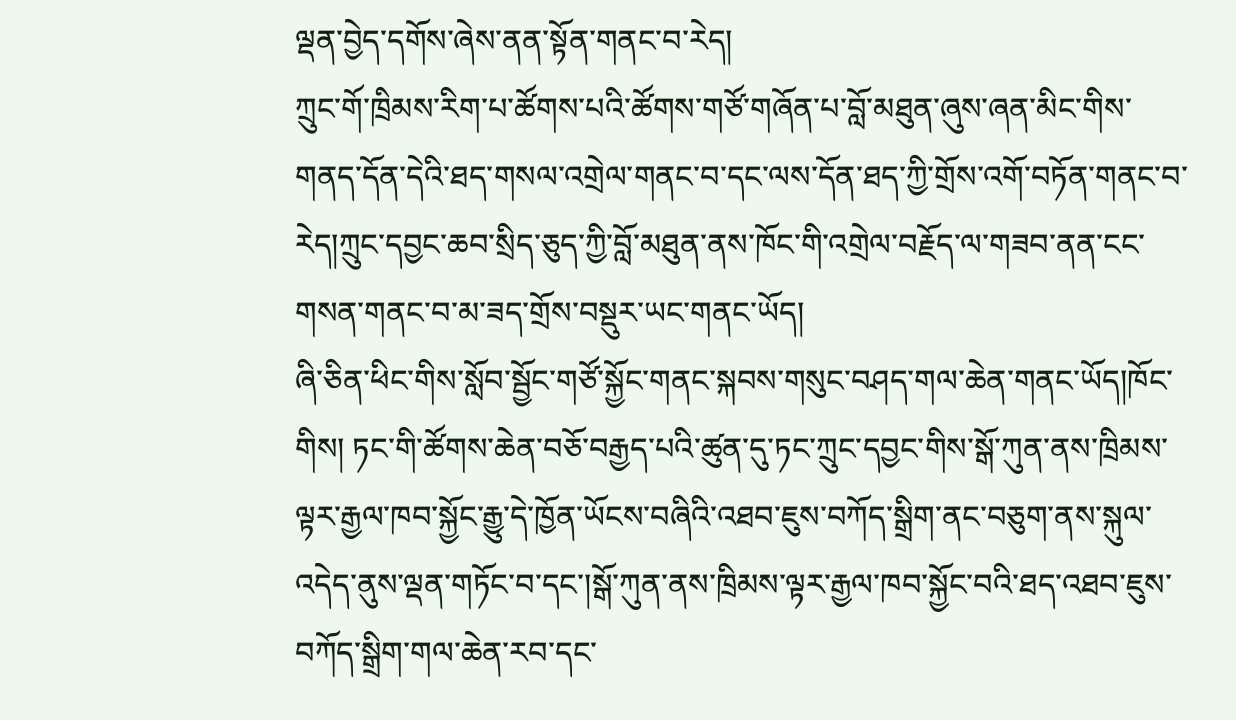ལྡན་བྱེད་དགོས་ཞེས་ནན་སྟོན་གནང་བ་རེད།
ཀྲུང་གོ་ཁྲིམས་རིག་པ་ཚོགས་པའི་ཚོགས་གཙོ་གཞོན་པ་བློ་མཐུན་ཞུས་ཞན་མིང་གིས་གནད་དོན་དེའི་ཐད་གསལ་འགྲེལ་གནང་བ་དང་ལས་དོན་ཐད་ཀྱི་གྲོས་འགོ་བཏོན་གནང་བ་རེད།ཀྲུང་དབྱང་ཆབ་སྲིད་ཅུད་ཀྱི་བློ་མཐུན་ནས་ཁོང་གི་འགྲེལ་བརྗོད་ལ་གཟབ་ནན་ངང་གསན་གནང་བ་མ་ཟད་གྲོས་བསྡུར་ཡང་གནང་ཡོད།
ཞི་ཅིན་ཕིང་གིས་སློབ་སྦྱོང་གཙོ་སྐྱོང་གནང་སྐབས་གསུང་བཤད་གལ་ཆེན་གནང་ཡོད།ཁོང་གིས། ཏང་གི་ཚོགས་ཆེན་བཅོ་བརྒྱད་པའི་ཚུན་དུ་ཏང་ཀྲུང་དབྱང་གིས་སྒོ་ཀུན་ནས་ཁྲིམས་ལྟར་རྒྱལ་ཁབ་སྐྱོང་རྒྱུ་དེ་ཁྱོན་ཡོངས་བཞིའི་འཐབ་ཇུས་བཀོད་སྒྲིག་ནང་བཅུག་ནས་སྐུལ་འདེད་ནུས་ལྡན་གཏོང་བ་དང་།སྒོ་ཀུན་ནས་ཁྲིམས་ལྟར་རྒྱལ་ཁབ་སྐྱོང་བའི་ཐད་འཐབ་ཇུས་བཀོད་སྒྲིག་གལ་ཆེན་རབ་དང་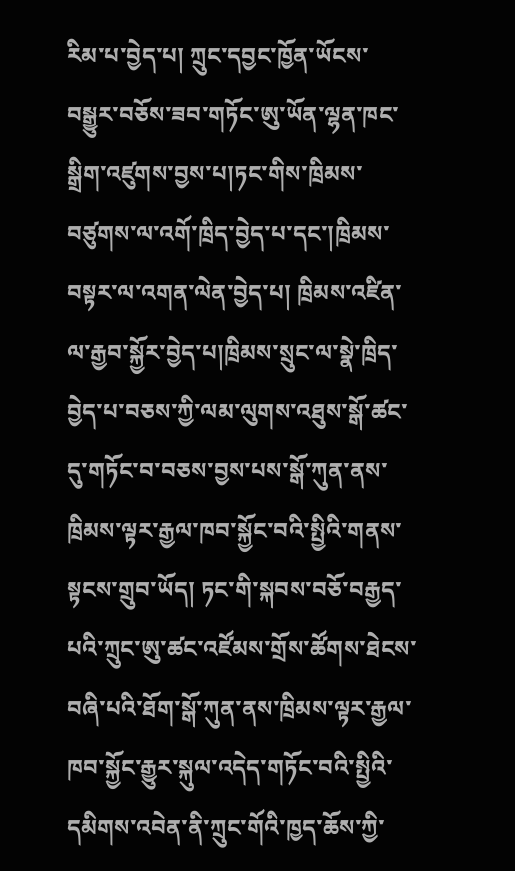རིམ་པ་བྱེད་པ། ཀྲུང་དབྱང་ཁྱོན་ཡོངས་བསྒྱུར་བཅོས་ཟབ་གཏོང་ཨུ་ཡོན་ལྷན་ཁང་སྒྲིག་འཛུགས་བྱས་པ།ཏང་གིས་ཁྲིམས་བཙུགས་ལ་འགོ་ཁྲིད་བྱེད་པ་དང་།ཁྲིམས་བསྟར་ལ་འགན་ལེན་བྱེད་པ། ཁྲིམས་འཛིན་ལ་རྒྱབ་སྐྱོར་བྱེད་པ།ཁྲིམས་སྲུང་ལ་སྣེ་ཁྲིད་བྱེད་པ་བཅས་ཀྱི་ལམ་ལུགས་འཐུས་སྒོ་ཚང་དུ་གཏོང་བ་བཅས་བྱས་པས་སྒོ་ཀུན་ནས་ཁྲིམས་ལྟར་རྒྱལ་ཁབ་སྐྱོང་བའི་སྤྱིའི་གནས་སྟངས་གྲུབ་ཡོད། ཏང་གི་སྐབས་བཅོ་བརྒྱད་པའི་ཀྲུང་ཨུ་ཚང་འཛོམས་གྲོས་ཚོགས་ཐེངས་བཞི་པའི་ཐོག་སྒོ་ཀུན་ནས་ཁྲིམས་ལྟར་རྒྱལ་ཁབ་སྐྱོང་རྒྱུར་སྐུལ་འདེད་གཏོང་བའི་སྤྱིའི་དམིགས་འབེན་ནི་ཀྲུང་གོའི་ཁྱད་ཆོས་ཀྱི་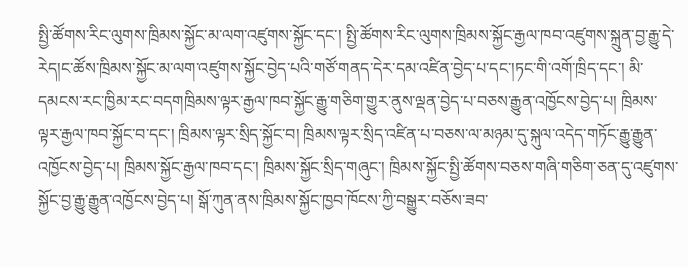སྤྱི་ཚོགས་རིང་ལུགས་ཁྲིམས་སྐྱོང་མ་ལག་འཛུགས་སྐྱོང་དང་། སྤྱི་ཚོགས་རིང་ལུགས་ཁྲིམས་སྐྱོང་རྒྱལ་ཁབ་འཛུགས་སྐྲུན་བྱ་རྒྱུ་དེ་རེད།ང་ཚོས་ཁྲིམས་སྐྱོང་མ་ལག་འཛུགས་སྐྱོང་བྱེད་པའི་གཙོ་གནད་དེར་དམ་འཛིན་བྱེད་པ་དང་།ཏང་གི་འགོ་ཁྲིད་དང་། མི་དམངས་རང་ཁྱིམ་རང་བདགཁྲིམས་ལྟར་རྒྱལ་ཁབ་སྐྱོང་རྒྱུ་གཅིག་གྱུར་ནུས་ལྡན་བྱེད་པ་བཅས་རྒྱུན་འཁྱོངས་བྱེད་པ། ཁྲིམས་ལྟར་རྒྱལ་ཁབ་སྐྱོང་བ་དང་། ཁྲིམས་ལྟར་སྲིད་སྐྱོང་བ། ཁྲིམས་ལྟར་སྲིད་འཛིན་པ་བཅས་ལ་མཉམ་དུ་སྐུལ་འདེད་གཏོང་རྒྱུ་རྒྱུན་འཁྱོངས་བྱེད་པ། ཁྲིམས་སྐྱོང་རྒྱལ་ཁབ་དང་། ཁྲིམས་སྐྱོང་སྲིད་གཞུང་། ཁྲིམས་སྐྱོང་སྤྱི་ཚོགས་བཅས་གཞི་གཅིག་ཅན་དུ་འཛུགས་སྐྱོང་བྱ་རྒྱུ་རྒྱུན་འཁྱོངས་བྱེད་པ། སྒོ་ཀུན་ནས་ཁྲིམས་སྐྱོང་ཁྱབ་ཁོངས་ཀྱི་བསྒྱུར་བཅོས་ཟབ་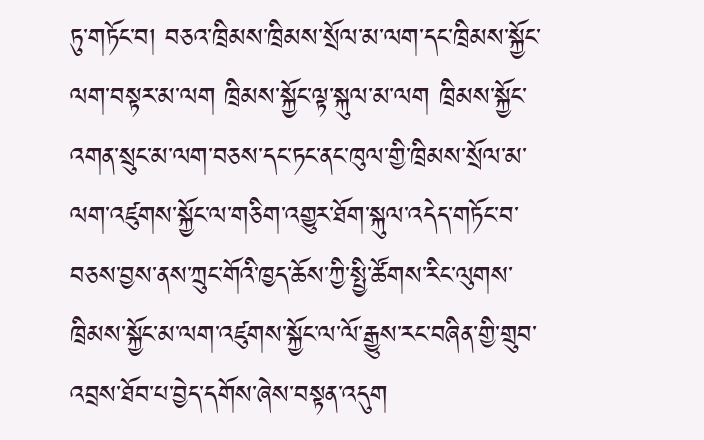ཏུ་གཏོང་བ། བཅའ་ཁྲིམས་ཁྲིམས་སྲོལ་མ་ལག་དང་ཁྲིམས་སྐྱོང་ལག་བསྟར་མ་ལག ཁྲིམས་སྐྱོང་ལྟ་སྐུལ་མ་ལག ཁྲིམས་སྐྱོང་འགན་སྲུང་མ་ལག་བཅས་དང་ཏང་ནང་ཁུལ་གྱི་ཁྲིམས་སྲོལ་མ་ལག་འཛུགས་སྐྱོང་ལ་གཅིག་འགྱུར་ཐོག་སྐུལ་འདེད་གཏོང་བ་བཅས་བྱས་ནས་ཀྲུང་གོའི་ཁྱད་ཆོས་ཀྱི་སྤྱི་ཚོགས་རིང་ལུགས་ཁྲིམས་སྐྱོང་མ་ལག་འཛུགས་སྐྱོང་ལ་ལོ་རྒྱུས་རང་བཞིན་གྱི་གྲུབ་འབྲས་ཐོབ་པ་བྱེད་དགོས་ཞེས་བསྟན་འདུག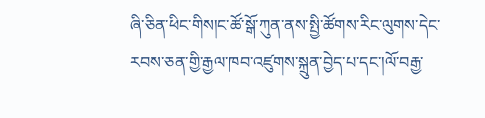ཞི་ཅིན་ཕིང་གིས།ང་ཚོ་སྒོ་ཀུན་ནས་སྤྱི་ཚོགས་རིང་ལུགས་དེང་རབས་ཅན་གྱི་རྒྱལ་ཁབ་འཛུགས་སྐྲུན་བྱེད་པ་དང་།ལོ་བརྒྱ་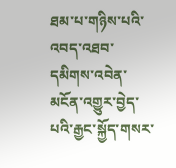ཐམ་པ་གཉིས་པའི་འབད་འཐབ་དམིགས་འབེན་མངོན་འགྱུར་བྱེད་པའི་རྒྱང་སྐྱོད་གསར་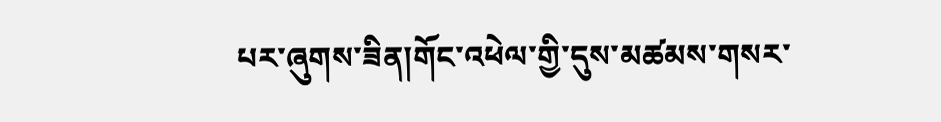པར་ཞུགས་ཟིན།གོང་འཕེལ་གྱི་དུས་མཚམས་གསར་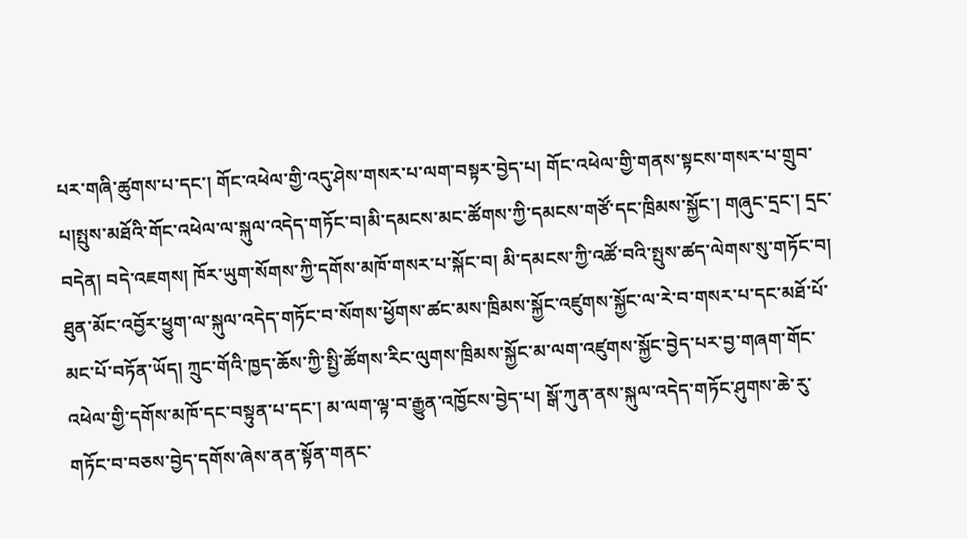པར་གཞི་ཚུགས་པ་དང་། གོང་འཕེལ་གྱི་འདུ་ཤེས་གསར་པ་ལག་བསྟར་བྱེད་པ། གོང་འཕེལ་གྱི་གནས་སྟངས་གསར་པ་གྲུབ་པ།སྤུས་མཐོའི་གོང་འཕེལ་ལ་སྐུལ་འདེད་གཏོང་བ།མི་དམངས་མང་ཚོགས་ཀྱི་དམངས་གཙོ་དང་ཁྲིམས་སྐྱོང་། གཞུང་དྲང་། དྲང་བདེན། བདེ་འཇགས། ཁོར་ཡུག་སོགས་ཀྱི་དགོས་མཁོ་གསར་པ་སྐོང་བ། མི་དམངས་ཀྱི་འཚོ་བའི་སྤུས་ཚད་ལེགས་སུ་གཏོང་བ། ཐུན་མོང་འབྱོར་ཕྱུག་ལ་སྐུལ་འདེད་གཏོང་བ་སོགས་ཕྱོགས་ཚང་མས་ཁྲིམས་སྐྱོང་འཛུགས་སྐྱོང་ལ་རེ་བ་གསར་པ་དང་མཐོ་པོ་མང་པོ་བཏོན་ཡོད། ཀྲུང་གོའི་ཁྱད་ཆོས་ཀྱི་སྤྱི་ཚོགས་རིང་ལུགས་ཁྲིམས་སྐྱོང་མ་ལག་འཛུགས་སྐྱོང་བྱེད་པར་བྱ་གཞག་གོང་འཕེལ་གྱི་དགོས་མཁོ་དང་བསྟུན་པ་དང་། མ་ལག་ལྟ་བ་རྒྱུན་འཁྱོངས་བྱེད་པ། སྒོ་ཀུན་ནས་སྐུལ་འདེད་གཏོང་ཤུགས་ཆེ་རུ་གཏོང་བ་བཅས་བྱེད་དགོས་ཞེས་ནན་སྟོན་གནང་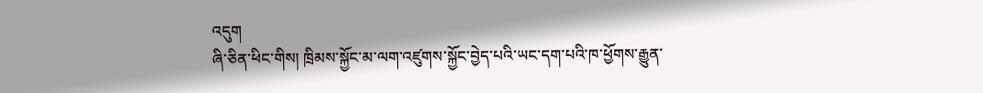འདུག
ཞི་ཅིན་ཕིང་གིས། ཁྲིམས་སྐྱོང་མ་ལག་འཛུགས་སྐྱོང་བྱེད་པའི་ཡང་དག་པའི་ཁ་ཕྱོགས་རྒྱུན་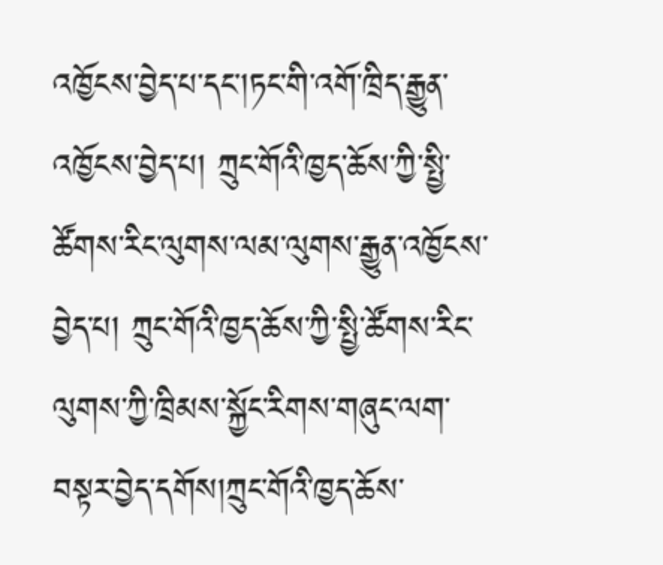འཁྱོངས་བྱེད་པ་དང་།ཏང་གི་འགོ་ཁྲིད་རྒྱུན་འཁྱོངས་བྱེད་པ། ཀྲུང་གོའི་ཁྱད་ཆོས་ཀྱི་སྤྱི་ཚོགས་རིང་ལུགས་ལམ་ལུགས་རྒྱུན་འཁྱོངས་བྱེད་པ། ཀྲུང་གོའི་ཁྱད་ཆོས་ཀྱི་སྤྱི་ཚོགས་རིང་ལུགས་ཀྱི་ཁྲིམས་སྐྱོང་རིགས་གཞུང་ལག་བསྟར་བྱེད་དགོས།ཀྲུང་གོའི་ཁྱད་ཆོས་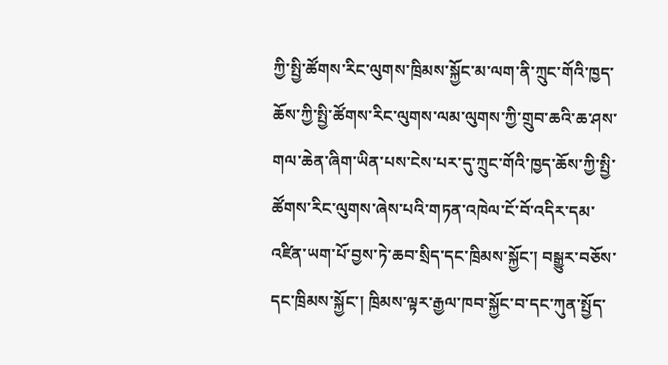ཀྱི་སྤྱི་ཚོགས་རིང་ལུགས་ཁྲིམས་སྐྱོང་མ་ལག་ནི་ཀྲུང་གོའི་ཁྱད་ཆོས་ཀྱི་སྤྱི་ཚོགས་རིང་ལུགས་ལམ་ལུགས་ཀྱི་གྲུབ་ཆའི་ཆ་ཤས་གལ་ཆེན་ཞིག་ཡིན་པས་ངེས་པར་དུ་ཀྲུང་གོའི་ཁྱད་ཆོས་ཀྱི་སྤྱི་ཚོགས་རིང་ལུགས་ཞེས་པའི་གཏན་འཁེལ་ངོ་བོ་འདིར་དམ་འཛིན་ཡག་པོ་བྱས་ཏེ་ཆབ་སྲིད་དང་ཁྲིམས་སྐྱོང་། བསྒྱུར་བཅོས་དང་ཁྲིམས་སྐྱོང་། ཁྲིམས་ལྟར་རྒྱལ་ཁབ་སྐྱོང་བ་དང་ཀུན་སྤྱོད་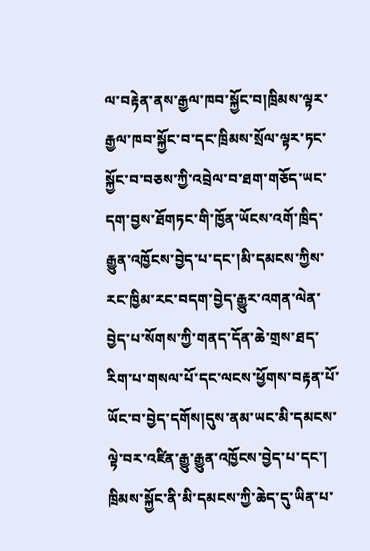ལ་བརྟེན་ནས་རྒྱལ་ཁབ་སྐྱོང་བ།ཁྲིམས་ལྟར་རྒྱལ་ཁབ་སྐྱོང་བ་དང་ཁྲིམས་སྲོལ་ལྟར་ཏང་སྐྱོང་བ་བཅས་ཀྱི་འབྲེལ་བ་ཐག་གཅོད་ཡང་དག་བྱས་ཐོགཏང་གི་ཁྱོན་ཡོངས་འགོ་ཁྲིད་རྒྱུན་འཁྱོངས་བྱེད་པ་དང་།མི་དམངས་ཀྱིས་རང་ཁྱིམ་རང་བདག་བྱེད་རྒྱུར་འགན་ལེན་བྱེད་པ་སོགས་ཀྱི་གནད་དོན་ཆེ་གྲས་ཐད་རིག་པ་གསལ་པོ་དང་ལངས་ཕྱོགས་བརྟན་པོ་ཡོང་བ་བྱེད་དགོས།དུས་ནམ་ཡང་མི་དམངས་ལྟེ་བར་འཛིན་རྒྱུ་རྒྱུན་འཁྱོངས་བྱེད་པ་དང་། ཁྲིམས་སྐྱོང་ནི་མི་དམངས་ཀྱི་ཆེད་དུ་ཡིན་པ་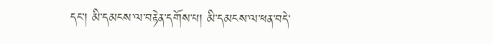དང་། མི་དམངས་ལ་བརྟེན་དགོས་པ། མི་དམངས་ལ་ཕན་བདེ་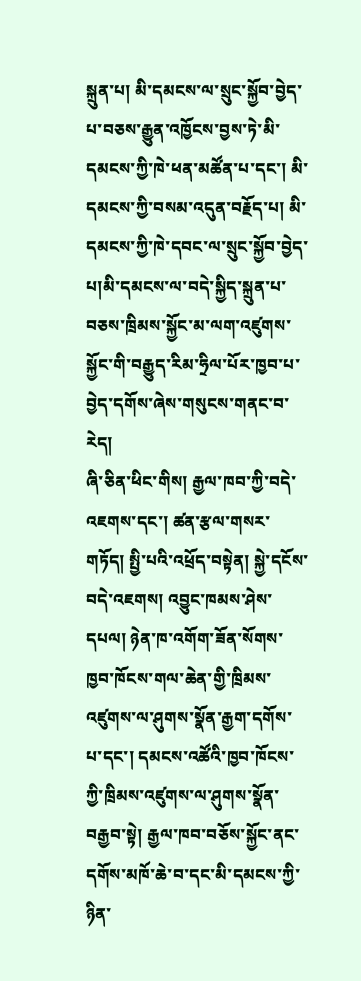སྐྲུན་པ། མི་དམངས་ལ་སྲུང་སྐྱོབ་བྱེད་པ་བཅས་རྒྱུན་འཁྱོངས་བྱས་ཏེ་མི་དམངས་ཀྱི་ཁེ་ཕན་མཚོན་པ་དང་། མི་དམངས་ཀྱི་བསམ་འདུན་བརྗོད་པ། མི་དམངས་ཀྱི་ཁེ་དབང་ལ་སྲུང་སྐྱོབ་བྱེད་པ།མི་དམངས་ལ་བདེ་སྐྱིད་སྐྲུན་པ་བཅས་ཁྲིམས་སྐྱོང་མ་ལག་འཛུགས་སྐྱོང་གི་བརྒྱུད་རིམ་ཧྲིལ་པོར་ཁྱབ་པ་བྱེད་དགོས་ཞེས་གསུངས་གནང་བ་རེད།
ཞི་ཅིན་ཕིང་གིས། རྒྱལ་ཁབ་ཀྱི་བདེ་འཇགས་དང་། ཚན་རྩལ་གསར་གཏོད། སྤྱི་པའི་འཕྲོད་བསྟེན། སྐྱེ་དངོས་བདེ་འཇགས། འབྱུང་ཁམས་ཤེས་དཔལ། ཉེན་ཁ་འགོག་ཟོན་སོགས་ཁྱབ་ཁོངས་གལ་ཆེན་གྱི་ཁྲིམས་འཛུགས་ལ་ཤུགས་སྣོན་རྒྱག་དགོས་པ་དང་། དམངས་འཚོའི་ཁྱབ་ཁོངས་ཀྱི་ཁྲིམས་འཛུགས་ལ་ཤུགས་སྣོན་བརྒྱབ་སྟེ། རྒྱལ་ཁབ་བཅོས་སྐྱོང་ནང་དགོས་མཁོ་ཆེ་བ་དང་མི་དམངས་ཀྱི་ཉིན་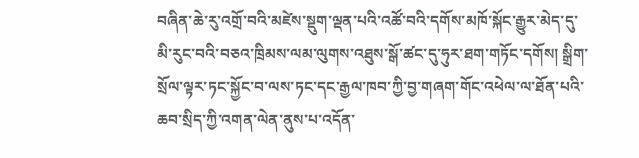བཞིན་ཆེ་རུ་འགྲོ་བའི་མཛེས་སྡུག་ལྡན་པའི་འཚོ་བའི་དགོས་མཁོ་སྐོང་རྒྱུར་མེད་དུ་མི་རུང་བའི་བཅའ་ཁྲིམས་ལམ་ལུགས་འཐུས་སྒོ་ཚང་དུ་ཧུར་ཐག་གཏོང་དགོས། སྒྲིག་སྲོལ་ལྟར་ཏང་སྐྱོང་བ་ལས་ཏང་དང་རྒྱལ་ཁབ་ཀྱི་བྱ་གཞག་གོང་འཕེལ་ལ་ཐོན་པའི་ཆབ་སྲིད་ཀྱི་འགན་ལེན་ནུས་པ་འདོན་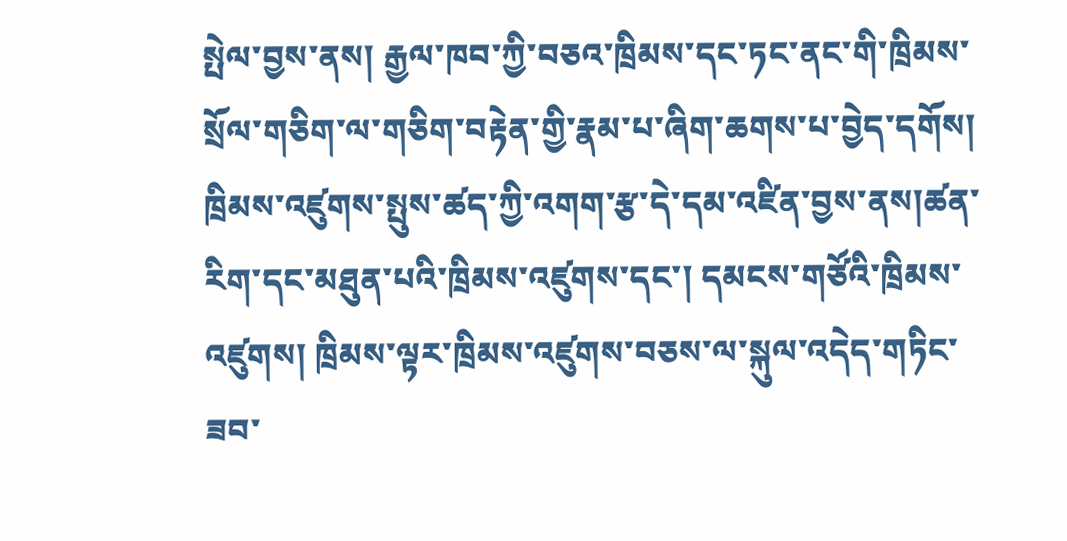སྤེལ་བྱས་ནས། རྒྱལ་ཁབ་ཀྱི་བཅའ་ཁྲིམས་དང་ཏང་ནང་གི་ཁྲིམས་སྲོལ་གཅིག་ལ་གཅིག་བརྟེན་གྱི་རྣམ་པ་ཞིག་ཆགས་པ་བྱེད་དགོས། ཁྲིམས་འཛུགས་སྤུས་ཚད་ཀྱི་འགག་རྩ་དེ་དམ་འཛིན་བྱས་ནས།ཚན་རིག་དང་མཐུན་པའི་ཁྲིམས་འཛུགས་དང་། དམངས་གཙོའི་ཁྲིམས་འཛུགས། ཁྲིམས་ལྟར་ཁྲིམས་འཛུགས་བཅས་ལ་སྐུལ་འདེད་གཏིང་ཟབ་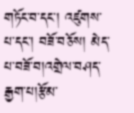གཏོང་བ་དང་། འཛུགས་པ་དང་། བཟོ་བཅོས། མེད་པ་བཟོ་བ།འགྲེལ་བཤད་རྒྱག་པ།རྩོམ་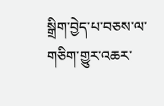སྒྲིག་བྱེད་པ་བཅས་ལ་གཅིག་གྱུར་འཆར་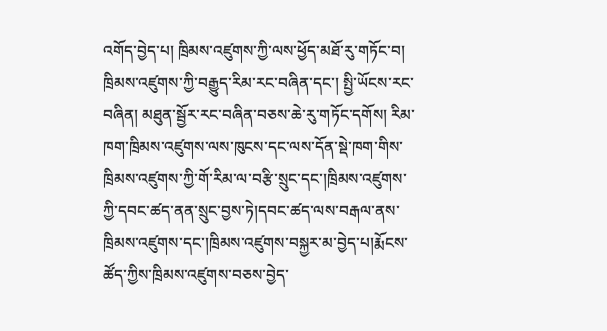འགོད་བྱེད་པ། ཁྲིམས་འཛུགས་ཀྱི་ལས་ཕྱོད་མཐོ་རུ་གཏོང་བ། ཁྲིམས་འཛུགས་ཀྱི་བརྒྱུད་རིམ་རང་བཞིན་དང་། སྤྱི་ཡོངས་རང་བཞིན། མཐུན་སྦྱོར་རང་བཞིན་བཅས་ཆེ་རུ་གཏོང་དགོས། རིམ་ཁག་ཁྲིམས་འཛུགས་ལས་ཁུངས་དང་ལས་དོན་སྡེ་ཁག་གིས་ཁྲིམས་འཛུགས་ཀྱི་གོ་རིམ་ལ་བརྩི་སྲུང་དང་།ཁྲིམས་འཛུགས་ཀྱི་དབང་ཚད་ནན་སྲུང་བྱས་ཏེ།དབང་ཚད་ལས་བརྒལ་ནས་ཁྲིམས་འཛུགས་དང་།ཁྲིམས་འཛུགས་བསྐྱར་མ་བྱེད་པ།རྨོངས་ཚོད་ཀྱིས་ཁྲིམས་འཛུགས་བཅས་བྱེད་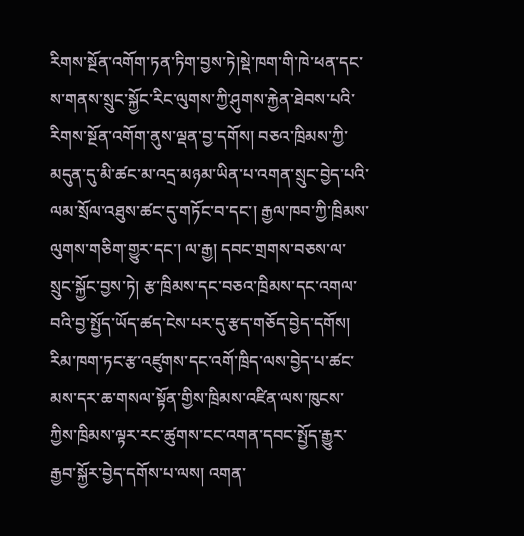རིགས་སྔོན་འགོག་ཏན་ཏིག་བྱས་ཏེ།སྡེ་ཁག་གི་ཁེ་ཕན་དང་ས་གནས་སྲུང་སྐྱོང་རིང་ལུགས་ཀྱི་ཤུགས་རྐྱེན་ཐེབས་པའི་རིགས་སྔོན་འགོག་ནུས་ལྡན་བྱ་དགོས། བཅའ་ཁྲིམས་ཀྱི་མདུན་དུ་མི་ཚང་མ་འདྲ་མཉམ་ཡིན་པ་འགན་སྲུང་བྱེད་པའི་ལམ་སྲོལ་འཐུས་ཚང་དུ་གཏོང་བ་དང་། རྒྱལ་ཁབ་ཀྱི་ཁྲིམས་ལུགས་གཅིག་གྱུར་དང་། ལ་རྒྱ། དབང་གྲགས་བཅས་ལ་སྲུང་སྐྱོང་བྱས་ཏེ། རྩ་ཁྲིམས་དང་བཅའ་ཁྲིམས་དང་འགལ་བའི་བྱ་སྤྱོད་ཡོད་ཚད་ངེས་པར་དུ་རྩད་གཅོད་བྱེད་དགོས། རིམ་ཁག་ཏང་རྩ་འཛུགས་དང་འགོ་ཁྲིད་ལས་བྱེད་པ་ཚང་མས་དར་ཆ་གསལ་སྟོན་གྱིས་ཁྲིམས་འཛིན་ལས་ཁུངས་ཀྱིས་ཁྲིམས་ལྟར་རང་ཚུགས་ངང་འགན་དབང་སྤྱོད་རྒྱུར་རྒྱབ་སྐྱོར་བྱེད་དགོས་པ་ལས། འགན་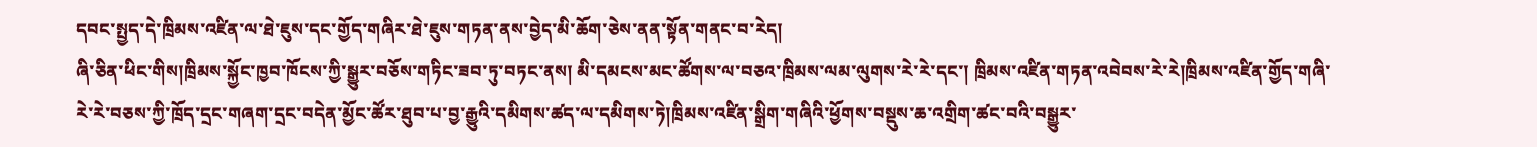དབང་སྤྱད་དེ་ཁྲིམས་འཛིན་ལ་ཐེ་ཇུས་དང་གྱོད་གཞིར་ཐེ་ཇུས་གཏན་ནས་བྱེད་མི་ཆོག་ཅེས་ནན་སྟོན་གནང་བ་རེད།
ཞི་ཅིན་ཕིང་གིས།ཁྲིམས་སྐྱོང་ཁྱབ་ཁོངས་ཀྱི་སྒྱུར་བཅོས་གཏིང་ཟབ་ཏུ་བཏང་ནས། མི་དམངས་མང་ཚོགས་ལ་བཅའ་ཁྲིམས་ལམ་ལུགས་རེ་རེ་དང་། ཁྲིམས་འཛིན་གཏན་འབེབས་རེ་རེ།ཁྲིམས་འཛིན་གྱོད་གཞི་རེ་རེ་བཅས་ཀྱི་ཁྲོད་དྲང་གཞག་དྲང་བདེན་མྱོང་ཚོར་ཐུབ་པ་བྱ་རྒྱུའི་དམིགས་ཚད་ལ་དམིགས་ཏེ།ཁྲིམས་འཛིན་སྒྲིག་གཞིའི་ཕྱོགས་བསྡུས་ཆ་འགྲིག་ཚང་བའི་བསྒྱུར་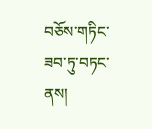བཅོས་གཏིང་ཟབ་ཏུ་བཏང་ནས།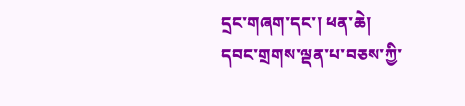དྲང་གཞག་དང་། ཕན་ཆེ། དབང་གྲགས་ལྡན་པ་བཅས་ཀྱི་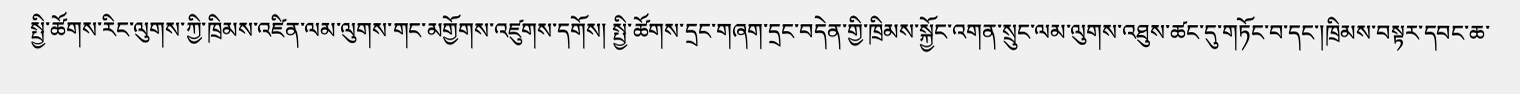སྤྱི་ཚོགས་རིང་ལུགས་ཀྱི་ཁྲིམས་འཛིན་ལམ་ལུགས་གང་མགྱོགས་འཛུགས་དགོས། སྤྱི་ཚོགས་དྲང་གཞག་དྲང་བདེན་གྱི་ཁྲིམས་སྐྱོང་འགན་སྲུང་ལམ་ལུགས་འཐུས་ཚང་དུ་གཏོང་བ་དང་།ཁྲིམས་བསྟར་དབང་ཆ་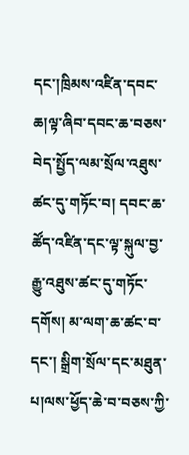དང་།ཁྲིམས་འཛིན་དབང་ཆ།ལྟ་ཞིབ་དབང་ཆ་བཅས་བེད་སྤྱོད་ལམ་སྲོལ་འཐུས་ཚང་དུ་གཏོང་བ། དབང་ཆ་ཚོད་འཛིན་དང་ལྟ་སྐུལ་བྱ་རྒྱུ་འཐུས་ཚང་དུ་གཏོང་དགོས། མ་ལག་ཆ་ཚང་བ་དང་། སྒྲིག་སྲོལ་དང་མཐུན་པ།ལས་ཕྱོད་ཆེ་བ་བཅས་ཀྱི་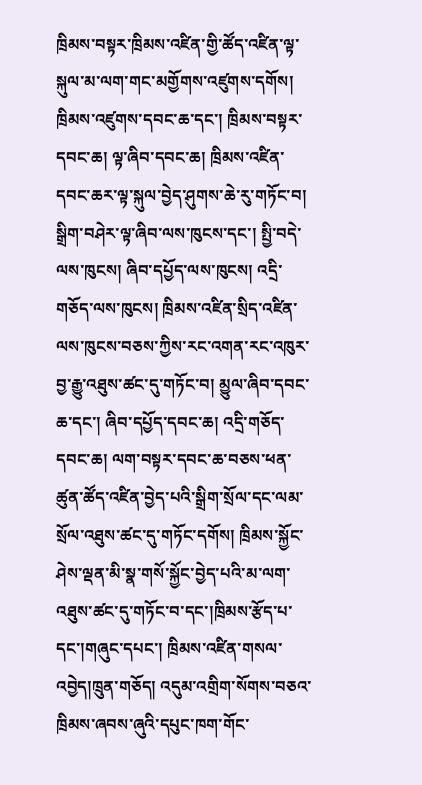ཁྲིམས་བསྟར་ཁྲིམས་འཛིན་གྱི་ཚོད་འཛིན་ལྟ་སྐུལ་མ་ལག་གང་མགྱོགས་འཛུགས་དགོས། ཁྲིམས་འཛུགས་དབང་ཆ་དང་། ཁྲིམས་བསྟར་དབང་ཆ། ལྟ་ཞིབ་དབང་ཆ། ཁྲིམས་འཛིན་དབང་ཆར་ལྟ་སྐུལ་བྱེད་ཤུགས་ཆེ་རུ་གཏོང་བ། སྒྲིག་བཤེར་ལྟ་ཞིབ་ལས་ཁུངས་དང་། སྤྱི་བདེ་ལས་ཁུངས། ཞིབ་དཔྱོད་ལས་ཁུངས། འདྲི་གཅོད་ལས་ཁུངས། ཁྲིམས་འཛིན་སྲིད་འཛིན་ལས་ཁུངས་བཅས་ཀྱིས་རང་འགན་རང་འཁུར་བྱ་རྒྱུ་འཐུས་ཚང་དུ་གཏོང་བ། མྱུལ་ཞིབ་དབང་ཆ་དང་། ཞིབ་དཔྱོད་དབང་ཆ། འདྲི་གཅོད་དབང་ཆ། ལག་བསྟར་དབང་ཆ་བཅས་ཕན་ཚུན་ཚོད་འཛིན་བྱེད་པའི་སྒྲིག་སྲོལ་དང་ལམ་སྲོལ་འཐུས་ཚང་དུ་གཏོང་དགོས། ཁྲིམས་སྐྱོང་ཤེས་ལྡན་མི་སྣ་གསོ་སྐྱོང་བྱེད་པའི་མ་ལག་འཐུས་ཚང་དུ་གཏོང་བ་དང་།ཁྲིམས་རྩོད་པ་དང་།གཞུང་དཔང་། ཁྲིམས་འཛིན་གསལ་འབྱེད།ཁྲུན་གཅོད། འདུམ་འགྲིག་སོགས་བཅའ་ཁྲིམས་ཞབས་ཞུའི་དཔུང་ཁག་གོང་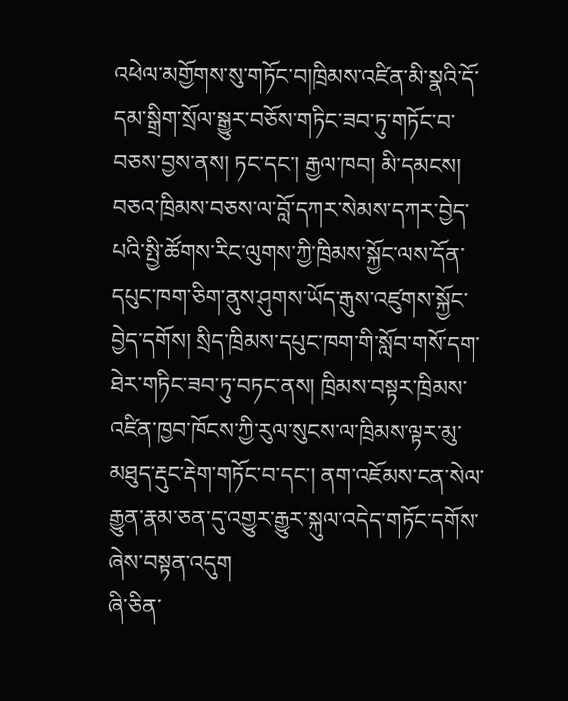འཕེལ་མགྱོགས་སུ་གཏོང་བ།ཁྲིམས་འཛིན་མི་སྣའི་དོ་དམ་སྒྲིག་སྲོལ་སྒྱུར་བཅོས་གཏིང་ཟབ་ཏུ་གཏོང་བ་བཅས་བྱས་ནས། ཏང་དང་། རྒྱལ་ཁབ། མི་དམངས། བཅའ་ཁྲིམས་བཅས་ལ་བློ་དཀར་སེམས་དཀར་བྱེད་པའི་སྤྱི་ཚོགས་རིང་ལུགས་ཀྱི་ཁྲིམས་སྐྱོང་ལས་དོན་དཔུང་ཁག་ཅིག་ནུས་ཤུགས་ཡོད་རྒུས་འཛུགས་སྐྱོང་བྱེད་དགོས། སྲིད་ཁྲིམས་དཔུང་ཁག་གི་སློབ་གསོ་དག་ཐེར་གཏིང་ཟབ་ཏུ་བཏང་ནས། ཁྲིམས་བསྟར་ཁྲིམས་འཛིན་ཁྱབ་ཁོངས་ཀྱི་རུལ་སུངས་ལ་ཁྲིམས་ལྟར་མུ་མཐུད་རྡུང་རྡེག་གཏོང་བ་དང་། ནག་འཇོམས་ངན་སེལ་རྒྱུན་རྣམ་ཅན་དུ་འགྱུར་རྒྱུར་སྐུལ་འདེད་གཏོང་དགོས་ཞེས་བསྟན་འདུག
ཞི་ཅིན་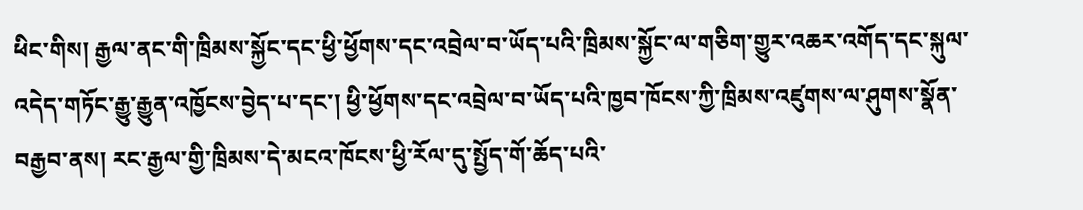ཕིང་གིས། རྒྱལ་ནང་གི་ཁྲིམས་སྐྱོང་དང་ཕྱི་ཕྱོགས་དང་འབྲེལ་བ་ཡོད་པའི་ཁྲིམས་སྐྱོང་ལ་གཅིག་གྱུར་འཆར་འགོད་དང་སྐུལ་འདེད་གཏོང་རྒྱུ་རྒྱུན་འཁྱོངས་བྱེད་པ་དང་། ཕྱི་ཕྱོགས་དང་འབྲེལ་བ་ཡོད་པའི་ཁྱབ་ཁོངས་ཀྱི་ཁྲིམས་འཛུགས་ལ་ཤུགས་སྣོན་བརྒྱབ་ནས། རང་རྒྱལ་གྱི་ཁྲིམས་དེ་མངའ་ཁོངས་ཕྱི་རོལ་དུ་སྤྱོད་གོ་ཆོད་པའི་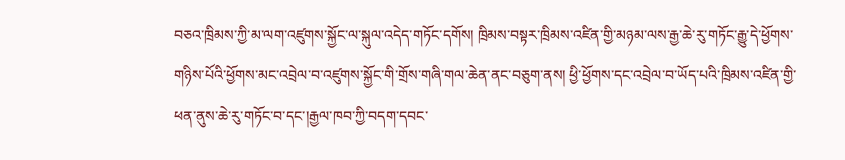བཅའ་ཁྲིམས་ཀྱི་མ་ལག་འཛུགས་སྐྱོང་ལ་སྐུལ་འདེད་གཏོང་དགོས། ཁྲིམས་བསྟར་ཁྲིམས་འཛིན་གྱི་མཉམ་ལས་རྒྱ་ཆེ་རུ་གཏོང་རྒྱུ་དེ་ཕྱོགས་གཉིས་པོའི་ཕྱོགས་མང་འབྲེལ་བ་འཛུགས་སྐྱོང་གི་གྲོས་གཞི་གལ་ཆེན་ནང་བཅུག་ནས། ཕྱི་ཕྱོགས་དང་འབྲེལ་བ་ཡོད་པའི་ཁྲིམས་འཛིན་གྱི་ཕན་ནུས་ཆེ་རུ་གཏོང་བ་དང་།རྒྱལ་ཁབ་ཀྱི་བདག་དབང་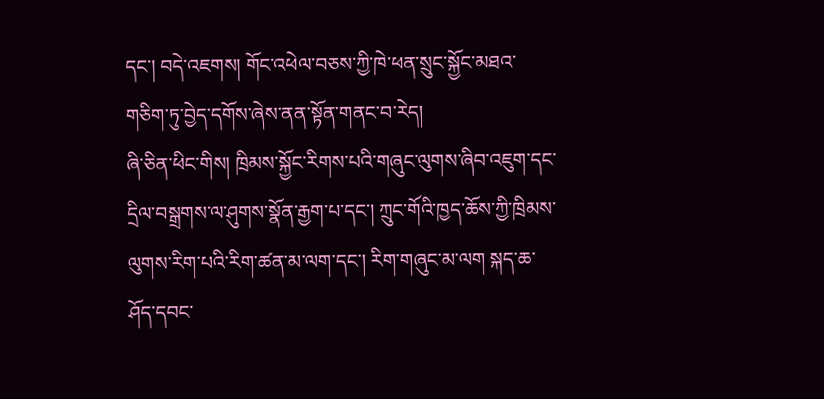དང་། བདེ་འཇགས། གོང་འཕེལ་བཅས་ཀྱི་ཁེ་ཕན་སྲུང་སྐྱོང་མཐའ་གཅིག་ཏུ་བྱེད་དགོས་ཞེས་ནན་སྟོན་གནང་བ་རེད།
ཞི་ཅིན་ཕིང་གིས། ཁྲིམས་སྐྱོང་རིགས་པའི་གཞུང་ལུགས་ཞིབ་འཇུག་དང་དྲིལ་བསྒྲགས་ལ་ཤུགས་སྣོན་རྒྱག་པ་དང་། ཀྲུང་གོའི་ཁྱད་ཆོས་ཀྱི་ཁྲིམས་ལུགས་རིག་པའི་རིག་ཚན་མ་ལག་དང་། རིག་གཞུང་མ་ལག སྐད་ཆ་ཤོད་དབང་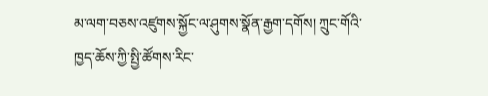མ་ལག་བཅས་འཛུགས་སྐྱོང་ལ་ཤུགས་སྣོན་རྒྱག་དགོས། ཀྲུང་གོའི་ཁྱད་ཆོས་ཀྱི་སྤྱི་ཚོགས་རིང་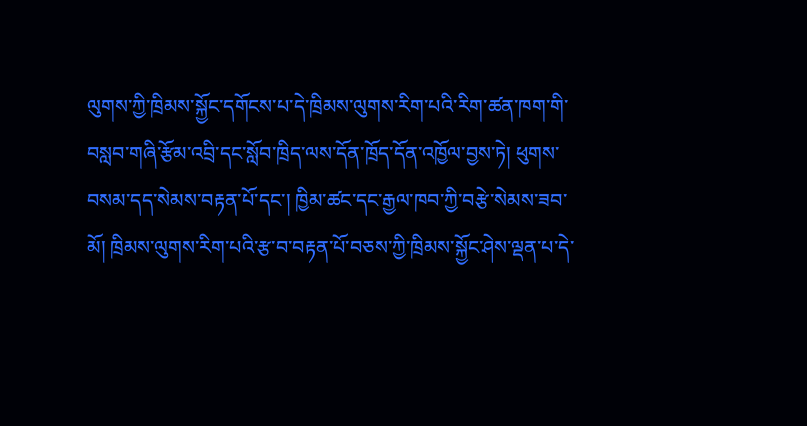ལུགས་ཀྱི་ཁྲིམས་སྐྱོང་དགོངས་པ་དེ་ཁྲིམས་ལུགས་རིག་པའི་རིག་ཚན་ཁག་གི་བསླབ་གཞི་རྩོམ་འབྲི་དང་སློབ་ཁྲིད་ལས་དོན་ཁྲོད་དོན་འཁྱོལ་བྱས་ཏེ། ཕུགས་བསམ་དད་སེམས་བརྟན་པོ་དང་། ཁྱིམ་ཚང་དང་རྒྱལ་ཁབ་ཀྱི་བརྩེ་སེམས་ཟབ་མོ། ཁྲིམས་ལུགས་རིག་པའི་རྩ་བ་བརྟན་པོ་བཅས་ཀྱི་ཁྲིམས་སྐྱོང་ཤེས་ལྡན་པ་དེ་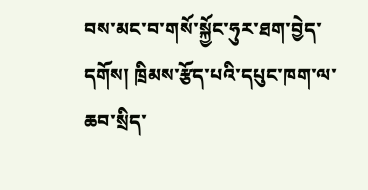བས་མང་བ་གསོ་སྐྱོང་ཧུར་ཐག་བྱེད་དགོས། ཁྲིམས་རྩོད་པའི་དཔུང་ཁག་ལ་ཆབ་སྲིད་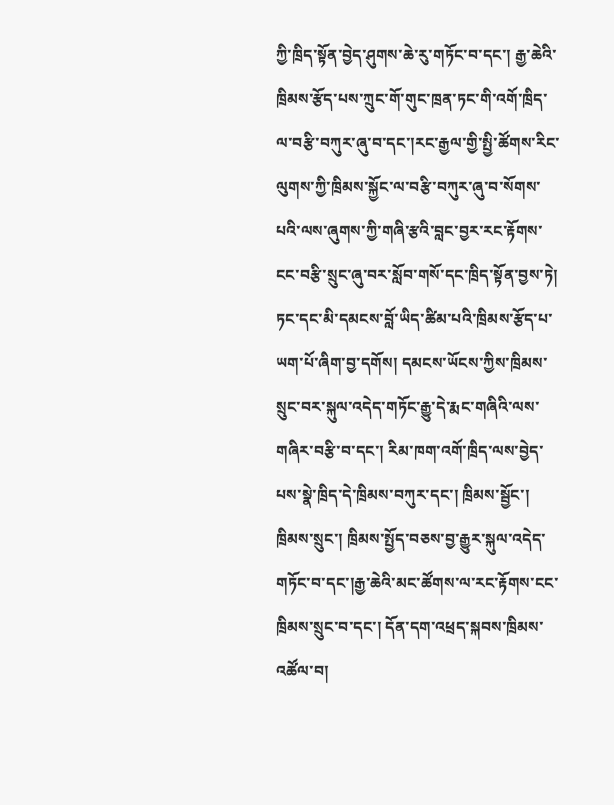ཀྱི་ཁྲིད་སྟོན་བྱེད་ཤུགས་ཆེ་རུ་གཏོང་བ་དང་། རྒྱ་ཆེའི་ཁྲིམས་རྩོད་པས་ཀྲུང་གོ་གུང་ཁྲན་ཏང་གི་འགོ་ཁྲིད་ལ་བརྩི་བཀུར་ཞུ་བ་དང་།རང་རྒྱལ་གྱི་སྤྱི་ཚོགས་རིང་ལུགས་ཀྱི་ཁྲིམས་སྐྱོང་ལ་བརྩི་བཀུར་ཞུ་བ་སོགས་པའི་ལས་ཞུགས་ཀྱི་གཞི་རྩའི་བླང་བྱར་རང་རྟོགས་ངང་བརྩི་སྲུང་ཞུ་བར་སློབ་གསོ་དང་ཁྲིད་སྟོན་བྱས་ཏེ། ཏང་དང་མི་དམངས་བློ་ཡིད་ཚིམ་པའི་ཁྲིམས་རྩོད་པ་ཡག་པོ་ཞིག་བྱ་དགོས། དམངས་ཡོངས་ཀྱིས་ཁྲིམས་སྲུང་བར་སྐུལ་འདེད་གཏོང་རྒྱུ་དེ་རྨང་གཞིའི་ལས་གཞིར་བརྩི་བ་དང་། རིམ་ཁག་འགོ་ཁྲིད་ལས་བྱེད་པས་སྣེ་ཁྲིད་དེ་ཁྲིམས་བཀུར་དང་། ཁྲིམས་སྦྱོང་། ཁྲིམས་སྲུང་། ཁྲིམས་སྤྱོད་བཅས་བྱ་རྒྱུར་སྐུལ་འདེད་གཏོང་བ་དང་།རྒྱ་ཆེའི་མང་ཚོགས་ལ་རང་རྟོགས་ངང་ཁྲིམས་སྲུང་བ་དང་། དོན་དག་འཕྲད་སྐབས་ཁྲིམས་འཚོལ་བ།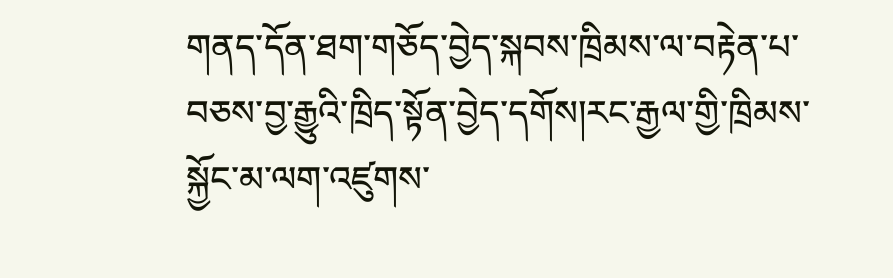གནད་དོན་ཐག་གཅོད་བྱེད་སྐབས་ཁྲིམས་ལ་བརྟེན་པ་བཅས་བྱ་རྒྱུའི་ཁྲིད་སྟོན་བྱེད་དགོས།རང་རྒྱལ་གྱི་ཁྲིམས་སྐྱོང་མ་ལག་འཛུགས་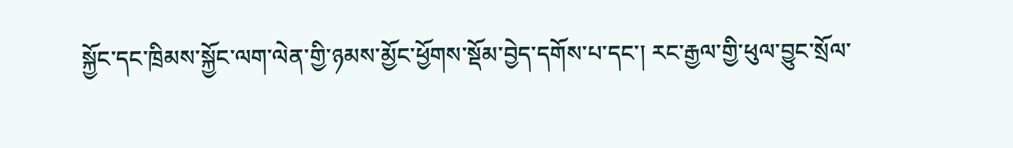སྐྱོང་དང་ཁྲིམས་སྐྱོང་ལག་ལེན་གྱི་ཉམས་མྱོང་ཕྱོགས་སྡོམ་བྱེད་དགོས་པ་དང་། རང་རྒྱལ་གྱི་ཕུལ་བྱུང་སྲོལ་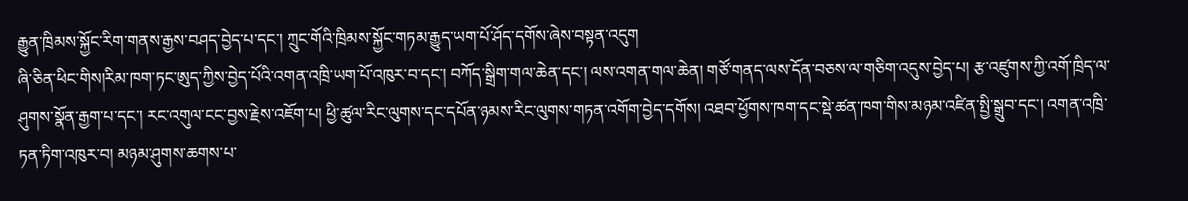རྒྱུན་ཁྲིམས་སྐྱོང་རིག་གནས་རྒྱས་བཤད་བྱེད་པ་དང་། ཀྲུང་གོའི་ཁྲིམས་སྐྱོང་གཏམ་རྒྱུད་ཡག་པོ་ཤོད་དགོས་ཞེས་བསྟན་འདུག
ཞི་ཅིན་ཕིང་གིས།རིམ་ཁག་ཏང་ཨུད་ཀྱིས་བྱེད་པོའི་འགན་འཁྲི་ཡག་པོ་འཁུར་བ་དང་། བཀོད་སྒྲིག་གལ་ཆེན་དང་། ལས་འགན་གལ་ཆེན། གཙོ་གནད་ལས་དོན་བཅས་ལ་གཅིག་འདུས་བྱེད་པ། རྩ་འཛུགས་ཀྱི་འགོ་ཁྲིད་ལ་ཤུགས་སྣོན་རྒྱག་པ་དང་། རང་འགུལ་ངང་བྱས་རྗེས་འཇོག་པ། ཕྱི་ཚུལ་རིང་ལུགས་དང་དཔོན་ཉམས་རིང་ལུགས་གཏན་འགོག་བྱེད་དགོས། འཐབ་ཕྱོགས་ཁག་དང་སྡེ་ཚན་ཁག་གིས་མཉམ་འཛིན་སྤྱི་སྒྲུབ་དང་། འགན་འཁྲི་ཏན་ཏིག་འཁུར་བ། མཉམ་ཤུགས་ཆགས་པ་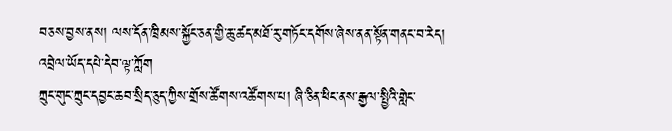བཅས་བྱས་ནས། ལས་དོན་ཁྲིམས་སྐྱོང་ཅན་གྱི་ཆུ་ཚད་མཐོ་རུ་གཏོང་དགོས་ཞེས་ནན་སྟོན་གནང་བ་རེད།
འབྲེལ་ཡོད་དཔེ་དེབ་ལྟ་ཀློག
ཀྲུང་གུང་ཀྲུང་དབྱང་ཆབ་སྲིད་ཅུད་ཀྱིས་གྲོས་ཚོགས་འཚོགས་པ། ཞི་ཅིན་ཕིང་ནས་རྒྱལ་སྤྱིའི་གླེང་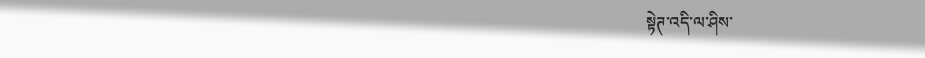སྟེཊ་འདི་ལ་ཤིས་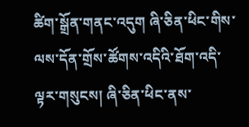ཚིག་སྒྲོན་གནང་འདུག ཞི་ཅིན་ཕིང་གིས་ལས་དོན་གྲོས་ཚོགས་འདིའི་ཐོག་འདི་ལྟར་གསུངས། ཞི་ཅིན་ཕིང་ནས་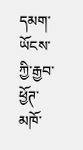དམག་ཡོངས་ཀྱི་རྒྱབ་ཕྱོཊ་མཁོ་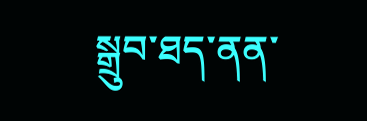སྒྲུབ་ཐད་ནན་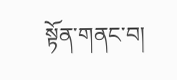སྟོན་གནང་བ།